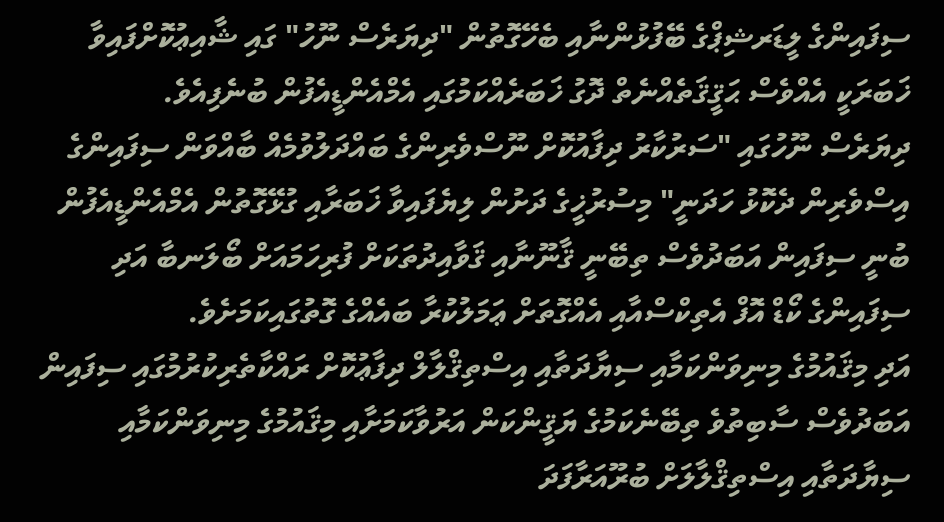ސިފައިންގެ ލީޑަރޝިޕްގެ ބޭފުޅުންނާއި ބެހޭގޮތުން "ދިޔަރެސް ނޫހު" ގައި ޝާއިޢުކޮށްފައިވާ ޚަބަރަކީ އެއްވެސް ޙަޤީޤަތެއްނެތް ދޮގު ޚަބަރެއްކަމުގައި އެމްއެންޑީއެފުން ބުނެފިއެވެ.
ދިޔަރެސް ނޫހުގައި "ސަރުކާރު ދިފާއުކޮށް ނޫސްވެރިންގެ ބައްދަލުވުމެއް ބާއްވަން ސިފައިންގެ އިސްވެރިން ދެކޮޅު ހަދަނީ" މިސުރުޚީގެ ދަށުން ލިޔެފައިވާ ޚަބަރާއި ގުޅޭގޮތުން އެމްއެންޑީއެފުން ބުނީ ސިފައިން އަބަދުވެސް ތިބޭނީ ޤާނޫނާއި ޤަވާއިދުތަކަށް ފުރިހަމައަށް ބޯލަނބާ އަދި ސިފައިންގެ ކޯޑް އޮފް އެތިކްސްއާއި އެއްގޮތަށް ޢަމަލުކުރާ ބައެއްގެ ގޮތުގައިކަމަށެވެ.
އަދި މިޤައުމުގެ މިނިވަންކަމާއި ސިޔާދަތާއި އިސްތިޤްލާލް ދިފާޢުކޮށް ރައްކާތެރިކުރުމުގައި ސިފައިން އަބަދުވެސް ސާބިތުވެ ތިބޭނެކަމުގެ ޔަޤީންކަން އަރުވާކަމަށާއި މިޤައުމުގެ މިނިވަންކަމާއި ސިޔާދަތާއި އިސްތިޤްލާލަށް ބުރޫއަރާފަދަ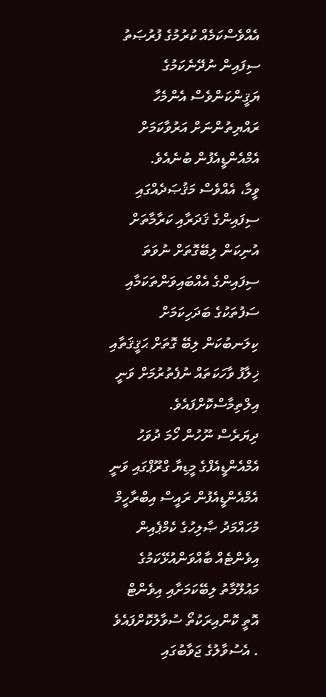އެއްވެސްކަމެއް ކުރުމުގެ ފުރުޞަތު ސިފައިން ނުދޭނެކަމުގެ ޔަޤީންކަންވެސް އެންމެހާ ރައްޔިތުންނަށް އަރުވާކަމަށް އެމްއެންޑީއެފުން ބުނެއެވެ.
ވީމާ، އެއްވެސް މަޤުޞަދެއްގައި ސިފައިންގެ ޤަދަރާއި ކަރާމާތަށް އުނިކަން ލިބޭގޮތަށް ނުވަތަ ސިފައިންގެ އެއްބައިވަންތަކަމާއި ސަފުތަކުގެ ބަދަހިކަމަށް ކިލަނބުކަން ލިބޭ ގޮތަށް ޙަޤީޤަތާއި ޚިލާފު ވާހަކަތައް ނުފެތުރުމަށް ވަނީ އިލްތިމާސްކޮށްފައެވެ.
ދިޔަރެސް ނޫހުން ހޯމަ ދުވަހު އެމްއެންޑީއެފްގެ މީޑިޔާ ގްރޫޕްގައި ވަނީ އެމްއެންޑީއެފުން ރައީސް އިބްރާހީމް މުހައްމަދު ޞާލިހުގެ ކެމްޕެއިން އިވެންޓެއް ބާއްވަންއުޅޭކަމުގެ މައުލޫމާތު ލިބޭކަމަށާއި އިވެންޓް އޮތީ ކޮންއިރަކުތޯ ސުވާލުކޮށްފައެވެ . އެސުވާލުގެ ޖަވާބުގައި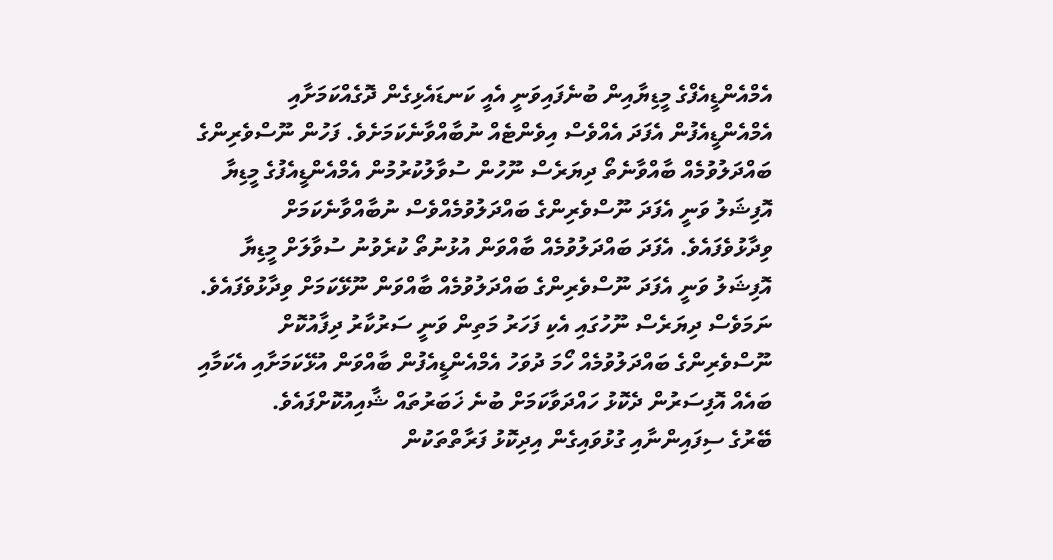އެމްއެންޑީއެފްގެ މީޑިޔާއިން ބުނެފައިވަނީ އެއީ ކަނޑައެޅިގެން ދޮގެއްކަމަށާއި އެމްއެންޑީއެފުން އެފަދަ އެއްވެސް އިވެންޓެއް ނުބާއްވާނެކަމަށެވެ. ފަހުން ނޫސްވެރިންގެ ބައްދަލުވުމެއް ބާއްވާނެތޯ ދިޔަރެސް ނޫހުން ސުވާލުކުރުމުން އެމްއެންޑީއެފުގެ މީޑިޔާ އޮފިޝަލު ވަނީ އެފަދަ ނޫސްވެރިންގެ ބައްދަލުވުމެއްވެސް ނުބާއްވާނެކަމަށް ވިދާޅުވެފައެވެ. އެފަދަ ބައްދަލުވުމެއް ބާއްވަން އުޅުނުތޯ ކުރެވުނު ސުވާލަށް މީޑިޔާ އޮފިޝަލު ވަނީ އެފަދަ ނޫސްވެރިންގެ ބައްދަލުވުމެއް ބާއްވަން ނޫޅޭކަމަށް ވިދާޅުވެފައެވެ.
ނަމަވެސް ދިޔަރެސް ނޫހުގައި އެކި ފަހަރު މަތިން ވަނީ ސަރުކާރު ދިފާއުކޮށް ނޫސްވެރިންގެ ބައްދަލުވުމެއް ހޯމަ ދުވަހު އެމްއެންޑީއެފުން ބާއްވަން އުޅޭކަމަށާއި އެކަމާއި ބައެއް އޮފިސަރުން ދެކޮޅު ހައްދަވާކަމަށް ބުނެ ޚަބަރުތައް ޝާއިއުކޮށްފައެވެ.
ބޭރުގެ ސިފައިންނާއި ގުޅުވައިގެން އިދިކޮޅު ފަރާތްތަކުން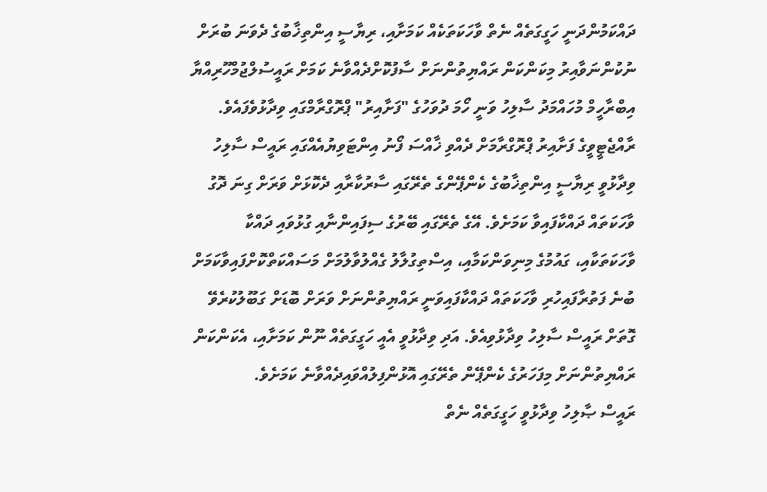ދައްކަމުންދަނީ ހަގީގަތެއް ނެތް ވާހަކަތަކެއް ކަމަށާއި، ރިޔާސީ އިންތިޚާބުގެ ދެވަނަ ބުރަށް ނުކުންނަވާއިރު މިކަންކަން ރައްޔިތުންނަށް ސާފުކޮށްދެއްވާނެ ކަމަށް ރައީސުލްޖުމްހޫރިއްޔާ އިބްރާހީމް މުހައްމަދު ސާލިހު ވަނީ ހޯމަ ދުވަހުގެ "ފަށާއިރު" ޕްރޮގްރާމްގައި ވިދާޅުވެފައެވެ.
ރާއްޖެޓީވީގެ ފަށާއިރު ޕްރޮގްރާމަށް ދެއްވި ޚާއްސަ ފޯނު އިންޓަވިޔުއެއްގައި ރައީސް ސާލިހު ވިދާޅުވީ ރިޔާސީ އިންތިޚާބުގެ ކެންޕޭންގެ ތެރޭގައި ސާރުކާރާއި ދެކޮޅަށް ވަރަށް ގިނަ ދޮގު ވާހަކަތައް ދައްކާފައިވާ ކަމަށެވެ. އޭގެ ތެރޭގައި ބޭރުގެ ސިފައިންނާއި ގުޅުވައި ދައްކާ ވާހަކަތަކާއި، ގައުމުގެ މިނިވަންކަމާއި، އިސްތިގުލާލު ގެއްލުވާލުމަށް މަސައްކަތްކޮށްފައިވާކަމަށް ބުނެ ފަތުރާފައިހުރި ވާހަކަތައް ދައްކާފައިވަނީ ރައްޔިތުންނަށް ވަރަށް ބޮޑަށް ގަބޫލުކުރެވޭ ގޮތަށް ރައީސް ސާލިހު ވިދާޅުވިއެވެ. އަދި ވިދާޅުވީ އެއީ ހަގީގަތެއް ނޫން ކަމަށާއި، އެކަންކަން ރައްޔިތުންނަށް މިފަހަރުގެ ކެންޕޭން ތެރޭގައި އޮޅުންފިލުއްވައިދެއްވާނެ ކަމަށެވެ.
ރައީސް ޞާލިހު ވިދާޅުވީ ހަގީގަތެއް ނެތް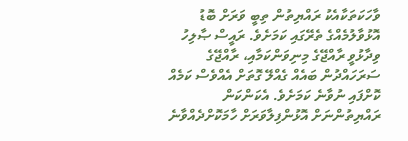ވާހަކަތަކާއެކު ރައްޔިތުން ތިބީ ވަރަށް ބޮޑު އޮޅުވާލުމެއްގެ ތެރޭގައި ކަމަށެވެ. ރައީސް ޞާލިހު ވިދާޅުވީ ރާއްޖޭގެ މިނިވަންކަމާއި، ރާއްޖޭގެ ސަރަހައްދުން ބައެއް ގެއްލޭ ގޮތަށް އެއްވެސް ކަމެއް ކޮށްފައި ނުވާނެ ކަމަށެވެ. އެކަންކަން ރައްޔިތުންނަށް އޮޅުންފިލާވަރަށް ހާމަކޮށްދެއްވާނެ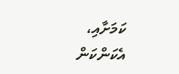ކަމަށާއި، އެކަންކަން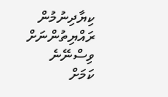ކިޔާދިނުމުން ރައްޔިތުންނަށް ވިސްނޭނެ ކަމަށް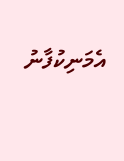އެމަނިކުފާނު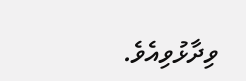ވިދާޅުވިއެވެ.